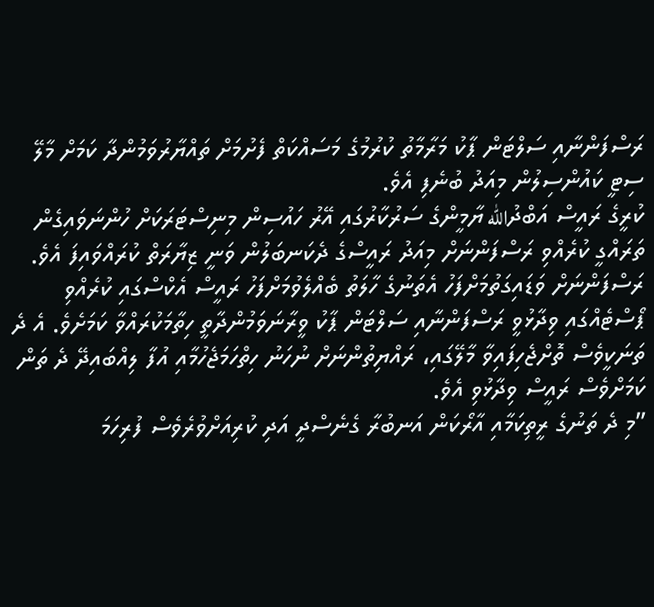ރަސްފަންނާއި ސަލްޓަން ޕާކު މަރާމާތު ކުރުމުގެ މަސައްކަތް ފެށުމަށް ތައްޔާރުވަމުންދާ ކަމަށް މާލޭ ސިޓީ ކައުންސިލުން މިއަދު ބުނެފި އެވެ.
ކުރީގެ ރައީސް އަބްދުالله ޔާމީންގެ ސަރުކާރުގައި އޭރު ހައުސިން މިނިސްޓަރަކަށް ހުންނަވައިގެން ތަރައްގީ ކުރެއްވި ރަސްފަންނަށް މިއަދު ރައީސްގެ ދެކަނބަލުން ވަނީ ޒިޔާރަތް ކުރައްވައިފަ އެވެ. ރަސްފަންނަށް ވަޑައިގަތުމަށްފަހު އެތަނުގެ ހާލަތު ބެއްލެވުމަށްފަހު ރައީސް އެކްސްގައި ކުރެއްވި ޕޯސްޓެއްގައި ވިދާޅުވީ ރަސްފަންނާއި ސަލްޓަން ޕާކު ވީރާނަވަމުންދާތީ ހިތާމަކުރައްވާ ކަމަށެވެ. އެ ދެ ތަނަކީވެސް ތޮށްޖެހިފައިވާ މާލޭގައި، ރައްޔިތުންނަށް ނުހަނު ހިތްހަމަޖެހުމާއި އުފާ ލިއްބައިދޭ ދެ ތަން ކަމަށްވެސް ރައީސް ވިދާޅުވި އެވެ.
”މި ދެ ތަނުގެ ރީތިކަމާއި އާރޯކަން އަނބުރާ ގެނެސްދީ އަދި ކުރިއަށްވުރެވެސް ފުރިހަމަ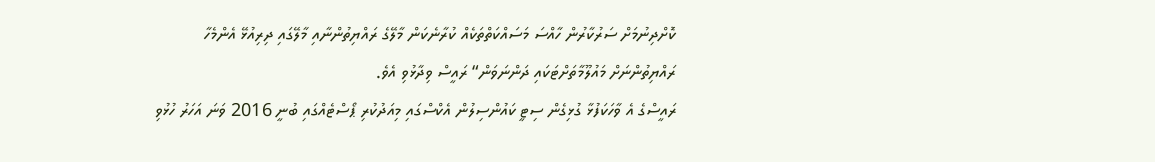ކޮށްދިނުމަށް ސަރުކާރުން ހާއްސަ މަސައްކަތްތަކެއް ކުރާނެކަން މާލޭގެ ރައްޔިތުންނާއި މާލޭގައި ދިރިއުޅޭ އެންމެހާ ރައްޔިތުންނަށް މައުލޫމާތަށްޓަކައި ދަންނަވަން“ ރައީސް ވިދާޅުވި އެވެ.
ރައީސްގެ އެ ވާހަކަފުޅާ ގުޅިގެން ސިޓީ ކައުންސިލުން އެކްސްގައި މިއަދުކުރި ޕޯސްޓެއްގައި ބުނީ 2016 ވަނަ އަހަރު ހުޅުވި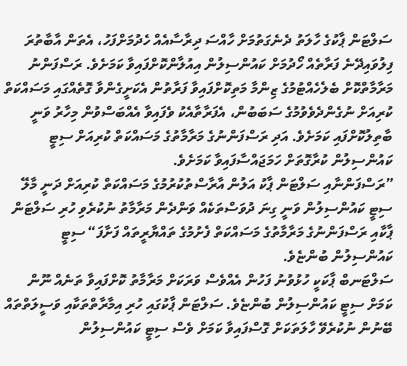ސަލްޓަން ޕާކުގެ ހާލަތު ދެނެގަތުމަށް ހާއްސަ ދިރާސާއެއް ހެދުމަށްފަހު، އެތަން އާބާތުރަ ފިލުވައިދޭނެ ފަރާތެއް ހޯދުމަށް ކައުންސިލުން އިއުލާންކޮށްފައިވާ ކަމަށެވެ. ރަސްފަންނު މަރާމާތްކޮށް ބެލެހެއްޓުމުގެ ޒިންމާ މަތިކޮށްފައިވާ ފަރާތުން އެކަށީގެންވާ ގޮތެއްގައި މަސައްކަތް ކުރިއަށް ނުގެންދެވެވުމުގެ ސަބަބުން، އެފަރާތާއެކު ވެފައިވާ އެއްބަސްވުން މިހާރު ވަނީ ބާތިލުކޮށްފައި ކަމަށެވެ. އަދި ރަސްފަންނުގެ މަރާމާތުގެ މަސައްކަތް ކުރިއަށް ސިޓީ ކައުންސިލުން ކުރާގޮތަށް ހަމަޖައްސާފައިވާ ކަމަށެވެ.
”ރަސްފަންނާއި ސަލްޓަން ޕާކު އަލުން އާރާސްތުކުރުމުގެ މަސައްކަތް ކުރިއަށް ދަނީ މާލޭ ސިޓީ ކައުންސިލުން ވަނީ ގިނަ ދުވަސްތަކެއް ވަންދެން މަރާމާތު ނުކުރެވި ހުރި ސަލްޓަން ޕާކާއި ރަސްފަންނުގެ މަރާމާތުގެ މަސައްކަތް ފެށުމުގެ ތައްޔާރީތައް ފަށާފަ“ ސިޓީ ކައުންސިލުން ބުންޏެވެ.
ސަލްޓަނބް ޕާކަކީ ހުޅުވުނު ފަހުން އެއްވެސް ވަރަކަށް މަރާމާތު ކޮށްފައިވާ ތަނެއް ނޫން ކަމަށް ސިޓީ ކައުންސިލުން ބުންޏެވެ. ސަލްޓަން ޕާކުގައި ހުރި އިމާރާތްތަކާއި ވަސީލަތްތައް ބޭނުން ނުކުރެވޭ ހާލަތަކަށް ގޮސްފައިވާ ކަމަށް ވެސް ސިޓީ ކައުންސިލުން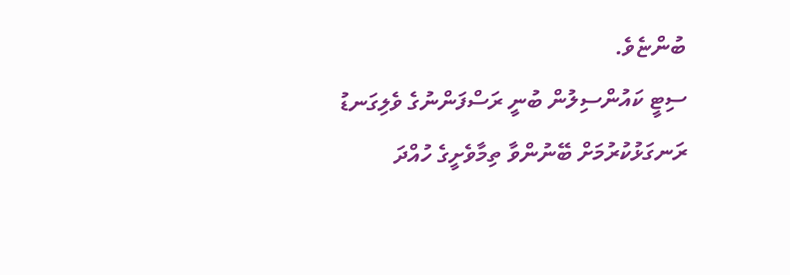ބުންޏެވެ.
ސިޓީ ކައުންސިލުން ބުނީ ރަސްފަންނުގެ ވެލިގަނޑު ރަނގަޅުކުރުމަށް ބޭނުންވާ ތިމާވެށީގެ ހުއްދަ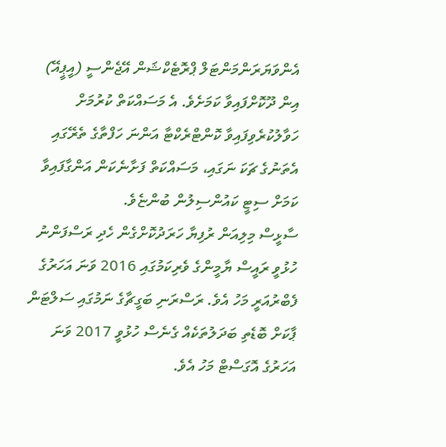އެންވަޔަރަންމަންޓަލް ޕްރޮޓެކްޝަން އޭޖެންސީ (އީޕީއޭ) އިން ދޫކޮށްފައިވާ ކަމަށެވެ. އެ މަސައްކަތް ކުރުމަށް ހަވާލުކުރެވިފައިވާ ކޮންޓްރެކްޓާ އަންނަ ހަފްތާގެ ތެރޭގައި އެތަނުގެ ޗަކަ ނަގައި، މަސައްކަތް ފަށާނެކަން އަންގާފައިވާ ކަމަށް ސިޓީ ކައުންސިލުން ބުންޏެވެ.
ސާޅީސް މިލިއަން ރުފިޔާ ހަރަދުކޮށްގެން ހެދި ރަސްފަންނު ހުޅުވީ ރައީސް ޔާމީންގެ ވެރިކަމުގައި 2016 ވަނަ އަހަރުގެ ފެބްރުއަރީ މަހު އެވެ. ރަސްރަނި ބަގީޗާގެ ނަމުގައި ސަލްޓަން ޕާކަށް ބޮޑެތި ބަދަލުތަކެއް ގެނެސް ހުޅުވީ 2017 ވަނަ އަހަރުގެ އޮގަސްޓް މަހު އެވެ.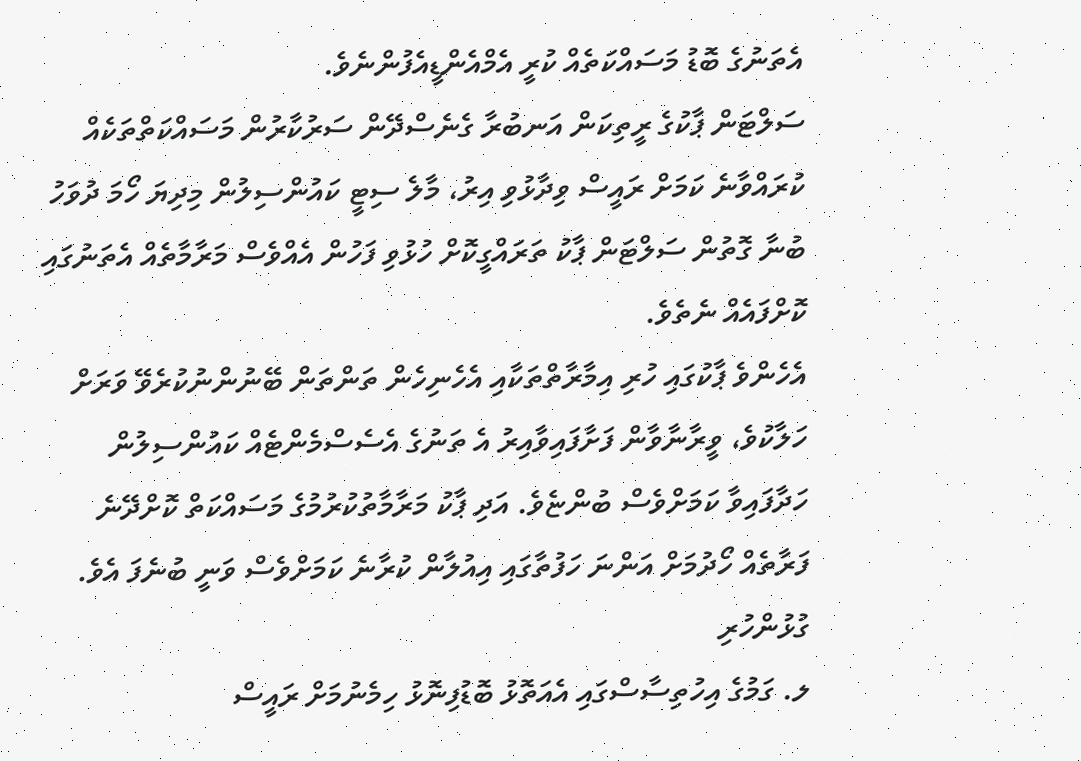އެތަނުގެ ބޮޑު މަސައްކަތެއް ކުރީ އެމްއެންޑީއެފުންނެވެ.
ސަލްޓަން ޕާކުގެ ރީތިކަން އަނބުރާ ގެނެސްދޭން ސަރުކާރުން މަސައްކަތްތަކެއް ކުރައްވާނެ ކަމަށް ރައީސް ވިދާޅުވި އިރު، މާލެ ސިޓީ ކައުންސިލުން މިދިޔަ ހޯމަ ދުވަހު ބުނާ ގޮތުން ސަލްޓަން ޕާކު ތަރައްގީކޮށް ހުޅުވި ފަހުން އެއްވެސް މަރާމާތެއް އެތަނުގައި ކޮށްފައެއް ނެތެވެ.
އެހެންވެ ޕާކުގައި ހުރި އިމާރާތްތަކާއި އެހެނިހެން ތަންތަން ބޭނުންނުކުރެވޭ ވަރަށް ހަލާކުވެ، ވީރާނާވާން ފަށާފައިވާއިރު އެ ތަނުގެ އެސެސްމެންޓެއް ކައުންސިލުން ހަދާފައިވާ ކަމަށްވެސް ބުންޏެވެ. އަދި ޕާކު މަރާމާތުކުރުމުގެ މަސައްކަތް ކޮށްދޭނެ ފަރާތެއް ހޯދުމަށް އަންނަ ހަފުތާގައި އިއުލާން ކުރާނެ ކަމަށްވެސް ވަނީ ބުނެފަ އެވެ.
ގުޅުންހުރި
ލ. ގަމުގެ އިހުތިސާސްގައި އެއަތޮޅު ބޮޑުފިނޮޅު ހިމެނުމަށް ރައީސް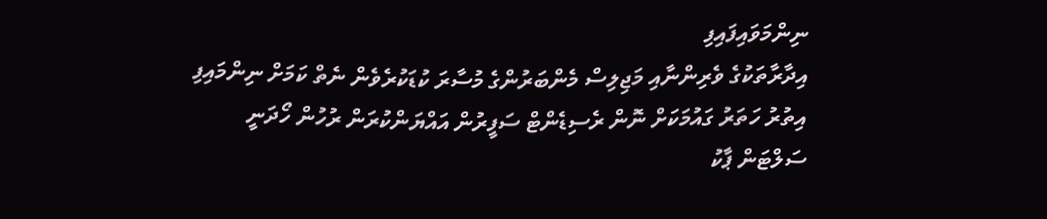ނިންމަވައިފައިފި
އިދާރާތަކުގެ ވެރިންނާއި މަޖިލިސް މެންބަރުންގެ މުސާރަ ކުޑަކުރެވެން ނެތް ކަމަށް ނިންމައިފި
އިތުރު ހަތަރު ގައުމަކަށް ނޮން ރެސިޑެންޓް ސަފީރުން އައްޔަންކުރަން ރުހުން ހޯދަނީ
ސަލްޓަން ޕާކު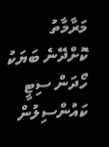މަރާމާތު ކޮށްދޭނެ ބަޔަކު ހޯދަން ސިޓީ ކައުންސިލުން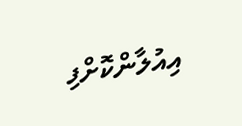އިއުލާންކޮށްފި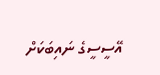އޭސީސީގެ ނައިބަކަށް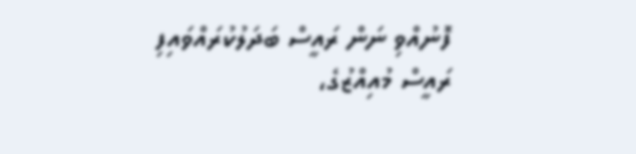ފޮނުއްވި ނަން ރައީސް ބަދަލުކުރައްވައިފި
ރައީސް މުއިއްޒުގެ،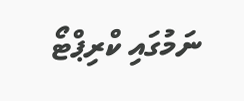ނަމުގައި ކްރިޕްޓޯ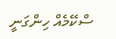ސްކޭމެއް ހިންގަނީ